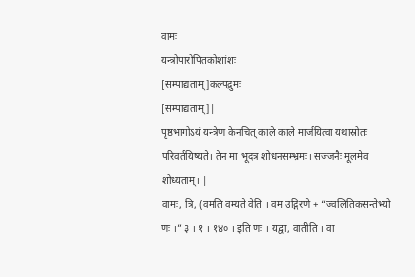वामः
यन्त्रोपारोपितकोशांशः
[सम्पाद्यताम्]कल्पद्रुमः
[सम्पाद्यताम्]|
पृष्ठभागोऽयं यन्त्रेण केनचित् काले काले मार्जयित्वा यथास्रोतः परिवर्तयिष्यते। तेन मा भूदत्र शोधनसम्भ्रमः। सज्जनैः मूलमेव शोध्यताम्। |
वामः, त्रि, (वमति वम्यते वेति । वम उद्गिरणे + “ज्वलितिकसन्तेभ्यो णः ।” ३ । १ । १४० । इति णः । यद्वा, वातीति । वा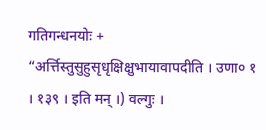गतिगन्धनयोः + “अर्त्तिस्तुसुहुसृधृक्षिक्षुभायावापदीति । उणा० १ । १३९ । इति मन् ।) वल्गुः ।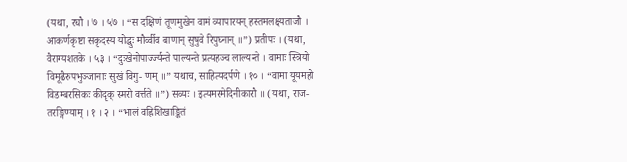(यथा, रघौ । ७ । ५७ । “स दक्षिणं तूणमुखेन वामं व्यापारयन् हस्तमलक्ष्यताजौ । आकर्णकृष्टा सकृदस्य योद्धुः मौर्व्वीव बाणान् सुषुवे रिपुघ्नान् ॥”) प्रतीपः । (यथा, वैराग्यशतके । ५३ । “दुःखेनोपार्ज्ज्यन्ते पाल्यन्ते प्रत्यहञ्च लाल्यन्ते । वामाः स्त्रियो विमूढैरुपभुञ्जानाः सुखं विगु- णम् ॥” यथाच, साहित्यदर्पणे । १० । “वामा यूयमहो विडम्बरसिकः कीदृक् स्मरो वर्त्तते ॥”) सव्यः । इत्यमरमेदिनीकारौ ॥ (यथा, राज- तरङ्गिण्याम् । १ । २ । “भालं वह्निशिखाङ्कितं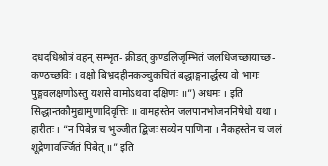दधदधिश्रोत्रं वहन् सम्भृत- क्रीडत् कुण्डलिजृम्भितं जलधिजच्छायाच्छ- कण्ठच्छविः । वक्षो बिभ्रदहीनकञ्चुकचितं बद्धाङ्गनार्द्धस्य वो भागः पुङ्गवलक्षणोऽस्तु यशसे वामोऽथवा दक्षिणः ॥”) अधमः । इति सिद्धान्तकौमुद्यामुणादिवृत्तिः ॥ वामहस्तेन जलपानभोजननिषेधो यथा । हारीतः । “न पिबेन्न च भुञ्जीत द्बिजः सव्येन पाणिना । नैकहस्तेन च जलं शूद्रेणावर्ज्जितं पिबेत् ॥” इति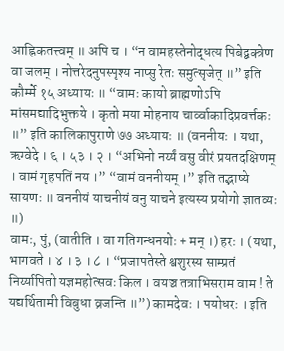आह्निकतत्त्वम् ॥ अपि च । “न वामहस्तेनोद्धत्य पिबेद्बक्त्रेण वा जलम् । नोत्तरेदनुपस्पृश्य नाप्सु रेतः समुत्सृजेत् ॥” इति कौर्म्मे १५ अध्यायः ॥ “वामः कायो ब्राह्मणोऽपि मांसमद्यादिभुक्तये । कृतो मया मोहनाय चार्व्वाकादिप्रवर्त्तकः ॥” इति कालिकापुराणे ७७ अध्यायः ॥ (वननीयः । यथा, ऋग्वेदे । ६ । ५३ । २ । “अभिनो नर्य्यं वसु वीरं प्रयतदक्षिणम् । वामं गृहपतिं नय ।” “वामं वननीयम् ।” इति तद्भाष्ये सायणः ॥ वननीयं याचनीयं वनु याचने इत्यस्य प्रयोगो ज्ञातव्यः ॥)
वामः, पुं, (वातीति । वा गतिगन्धनयोः + मन् ।) हरः । (यथा, भागवते । ४ । ३ । ८ । “प्रजापतेस्ते श्वशुरस्य साम्प्रतं निर्य्यापितो यज्ञमहोत्सवः किल । वयञ्च तत्राभिसराम वाम ! ते यद्यर्थितामी विबुधा व्रजन्ति ॥”) कामदेवः । पयोधरः । इति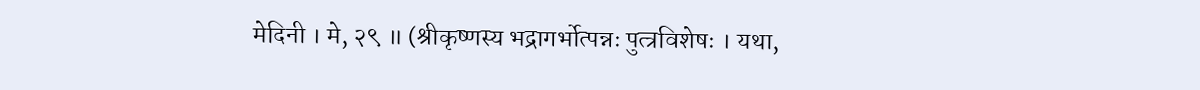मेदिनी । मे, २९ ॥ (श्रीकृष्णस्य भद्रागर्भोत्पन्नः पुत्त्रविशेषः । यथा,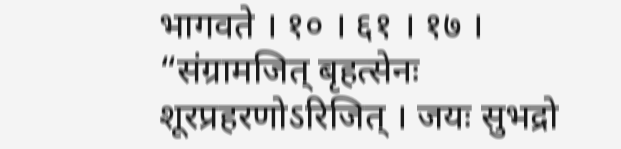भागवते । १० । ६१ । १७ । “संग्रामजित् बृहत्सेनः शूरप्रहरणोऽरिजित् । जयः सुभद्रो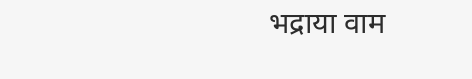भद्राया वाम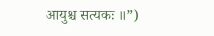आयुश्च सत्यकः ॥”)